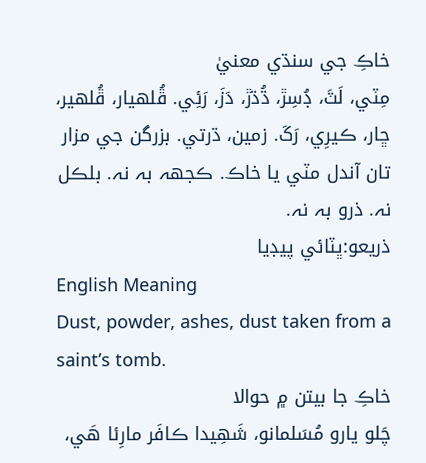خاڪِ جي سنڌي معنيٰ
مِٽي، لَٽَ، ڊُسِڙ، ڌُڌڙ، دَزَ، رَئِي. ڦُلهيار، ڦُلهير، ڇار، ڪيرِي، رَکَ. زمين، ڌرتي. بزرگن جي مزار تان آندل مٽي يا خاڪ. ڪجهہ بہ نہ. بلڪل نہ. ذرو بہ نہ.
ذريعو:ڀٽائي پيڊيا
English Meaning
Dust, powder, ashes, dust taken from a saint’s tomb.
خاڪِ جا بيتن ۾ حوالا
چَلو يارو مُسَلمانو، شَھِيدا ڪافَر مارِئا ھَي،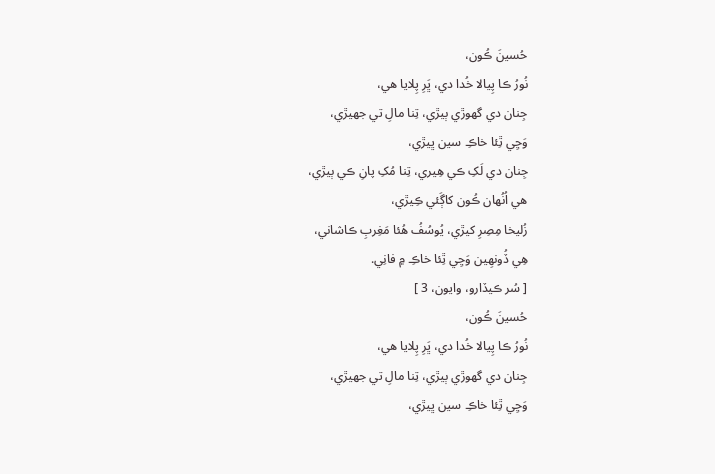حُسينَ ڪُون،
نُورُ ڪا پِيالا خُدا دي، ڀَرِ پِلايا ھي،
جِنان دي گهوڙي ٻيڙي، تِنا مالِ تي جهيڙي،
وَڃِي ٿِئا خاڪِ سين ڀيڙي،
جِنان دي لَکِ ڪي ھِيري، تِنا مُکِ پانِ ڪي ٻيڙي،
ھي اُنُهان ڪُون کاڳَئي ڪِيڙي،
زُليخا مِصِرِ کيڙي، يُوسُفُ ھُئا مَغِربِ ڪاشاني،
ھِي ڏُونھِين وَڃِي ٿِئا خاڪِ ۾ فانِي.
[ سُر ڪيڏارو، وايون، 3 ]
حُسينَ ڪُون،
نُورُ ڪا پِيالا خُدا دي، ڀَرِ پِلايا ھي،
جِنان دي گهوڙي ٻيڙي، تِنا مالِ تي جهيڙي،
وَڃِي ٿِئا خاڪِ سين ڀيڙي،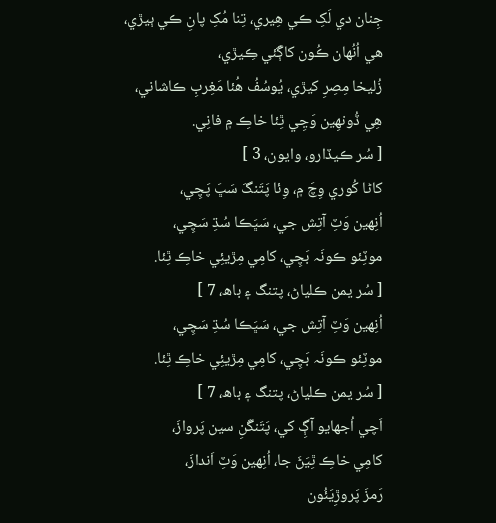جِنان دي لَکِ ڪي ھِيري، تِنا مُکِ پانِ ڪي ٻيڙي،
ھي اُنُهان ڪُون کاڳَئي ڪِيڙي،
زُليخا مِصِرِ کيڙي، يُوسُفُ ھُئا مَغِربِ ڪاشاني،
ھِي ڏُونھِين وَڃِي ٿِئا خاڪِ ۾ فانِي.
[ سُر ڪيڏارو، وايون، 3 ]
کاڻا کُوري وِچَ ۾، وِئا پَتَنگَ سَڀَ پَچِي،
اُنِهين وَٽِ آتِش جي، سَڀَڪا سُڌِ سَچِي،
موٽِئو ڪونَہ بَچِي، کامِي مِڙيئِي خاڪِ ٿِئا.
[ سُر يمن ڪلياڻ، پتنگ ۽ باھ، 7 ]
اُنِهين وَٽِ آتِش جي، سَڀَڪا سُڌِ سَچِي،
موٽِئو ڪونَہ بَچِي، کامِي مِڙيئِي خاڪِ ٿِئا.
[ سُر يمن ڪلياڻ، پتنگ ۽ باھ، 7 ]
اَچي اُجهايو آڳِ کي، پَتَنگَنِ سين پَروازَ،
کامِي خاڪِ ٿِيَڻَ جا، اُنِهين وَٽِ اَندازَ،
رَمزَ پَروڙِيَئُون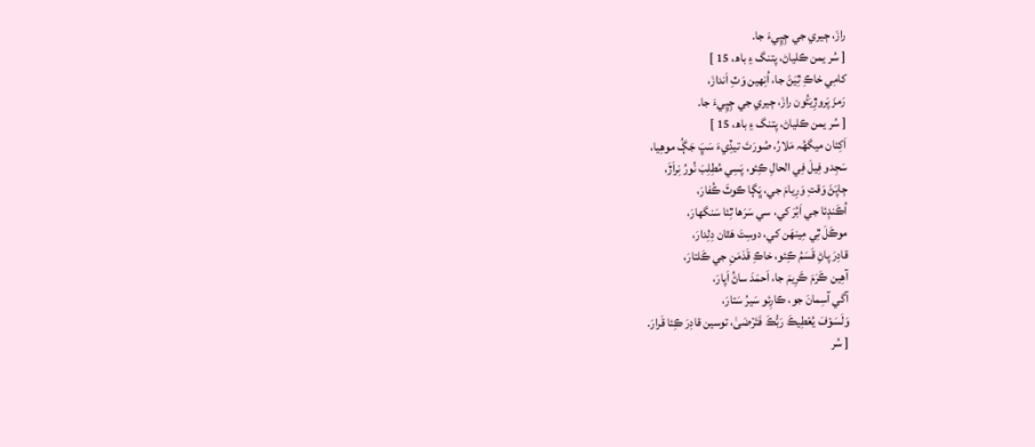رازَ، ڄيري جي ڄِڀِيءَ جا.
[ سُر يمن ڪلياڻ، پتنگ ۽ باھ، 15 ]
کامِي خاڪِ ٿِيَڻَ جا، اُنِهين وَٽِ اَندازَ،
رَمزَ پَروڙِيَئُون رازَ، ڄيري جي ڄِڀِيءَ جا.
[ سُر يمن ڪلياڻ، پتنگ ۽ باھ، 15 ]
اَکِئان ميگهُہ مَلارُ، صُورَتَ تيڏِيءَ سَڀَ جَڳُ موھِيا،
سَجِدو فِيلَ فِي الحالِ ڪِئو، پَسِي مُطِلِبَ نُورُ نِراَڙَ،
ڄاپَڻَ وَقتِ وَرِيامَ جي، ڀَڳا ڪوٽَ ڪُفارَ،
اُڪَنڊِئا جي اَبُرَ کي، سي سَرَھا ٿِئا سَنگهارَ،
موڪَلَ ٿِي مِينھَن کي، دوسِتَ ھَٿان دِلِدارَ،
قادِرَ پاڻِ قَسَمُ ڪِئو، خاڪِ قَدَمَنِ جي ڪَلتارَ،
آھِين ڪَرَمَ ڪَرِيمَ جا، اَحمَدَ ساڻُ اَپارَ،
آگي آسِمانَ جو، ڪارِئو سَيرُ سَتارَ،
وَلَسَوۡفَ يُعۡطِيڪَ رَبُّڪَ فَتَرۡضَىٰ، توسين قادِرَ ڪِئا قَرارَ.
[ سُر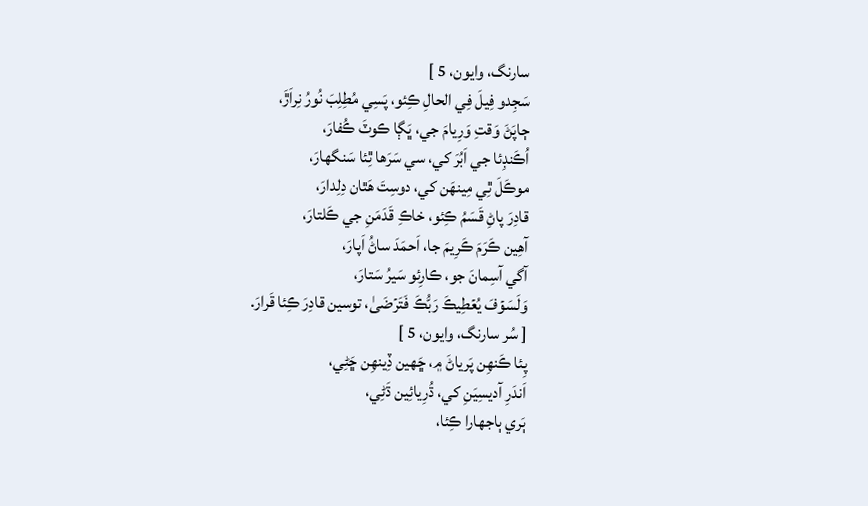سارنگ، وايون، 5 ]
سَجِدو فِيلَ فِي الحالِ ڪِئو، پَسِي مُطِلِبَ نُورُ نِراَڙَ،
ڄاپَڻَ وَقتِ وَرِيامَ جي، ڀَڳا ڪوٽَ ڪُفارَ،
اُڪَنڊِئا جي اَبُرَ کي، سي سَرَھا ٿِئا سَنگهارَ،
موڪَلَ ٿِي مِينھَن کي، دوسِتَ ھَٿان دِلِدارَ،
قادِرَ پاڻِ قَسَمُ ڪِئو، خاڪِ قَدَمَنِ جي ڪَلتارَ،
آھِين ڪَرَمَ ڪَرِيمَ جا، اَحمَدَ ساڻُ اَپارَ،
آگي آسِمانَ جو، ڪارِئو سَيرُ سَتارَ،
وَلَسَوۡفَ يُعۡطِيڪَ رَبُّڪَ فَتَرۡضَىٰ، توسين قادِرَ ڪِئا قَرارَ.
[ سُر سارنگ، وايون، 5 ]
پِئا ڪَنھِن پَرياڻَ ۾، ڇَھين ڏِينھِن ڇَڻِي،
اَندَرِ آديسِيَنِ کي، ڌُرِيائِين ڌَڻِي،
ٻَري ٻاجهارا ڪِئا،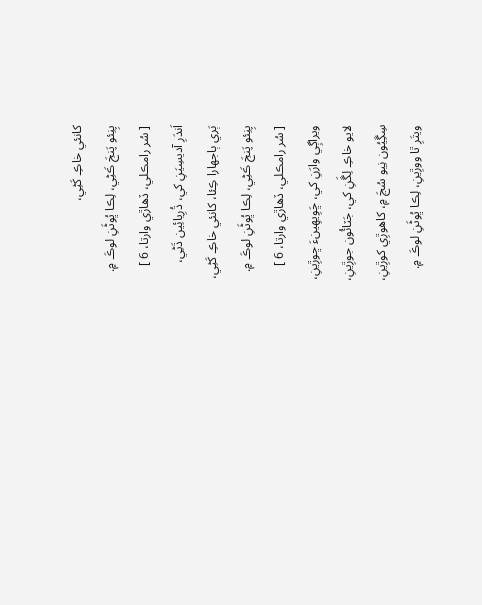کانئي خاڪِ کَڻِي،
پِنِئو پَنجَ ڪَڻِي، لِڪا ڀُوڻَنِ لوڪَ ۾.
[ سُر رامڪلي، ڏھاڙي وارتا، 6 ]
اَندَرِ آديسِيَنِ کي، ڌُرِيائِين ڌَڻِي،
ٻَري ٻاجهارا ڪِئا، کانئي خاڪِ کَڻِي،
پِنِئو پَنجَ ڪَڻِي، لِڪا ڀُوڻَنِ لوڪَ ۾.
[ سُر رامڪلي، ڏھاڙي وارتا، 6 ]
ويراڳِي وارَنِ کي، ڇَوِيھِينءَ ڇوڙِينِ،
لايو خاڪِ لِڱَنِ کي، جَٽائُون جوڙِينِ،
سِڱِيُون نِيو سُڃَ ۾، کاھوڙِي کوڙِينِ،
ويتَرِ ٿا ووڙِينِ، لِڪا ڀُوڻَنِ لوڪَ ۾.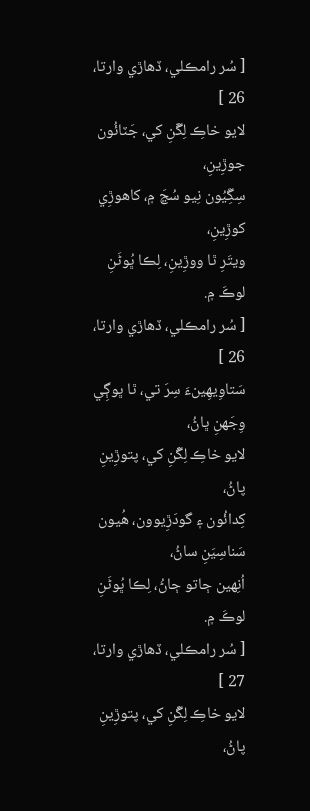[ سُر رامڪلي، ڏھاڙي وارتا، 26 ]
لايو خاڪِ لِڱَنِ کي، جَٽائُون جوڙِينِ،
سِڱِيُون نِيو سُڃَ ۾، کاھوڙِي کوڙِينِ،
ويتَرِ ٿا ووڙِينِ، لِڪا ڀُوڻَنِ لوڪَ ۾.
[ سُر رامڪلي، ڏھاڙي وارتا، 26 ]
سَتاوِيھِينءَ سِرَ تي، ٿا ڀوڳِي وِجَهنِ ڀاڻُ،
لايو خاڪِ لِڱَنِ کي، پتوڙِينِ پاڻُ،
کِدائُون ۽ گودَڙِيوون، ھُيون سَناسِيَنِ ساڻُ،
اُنِهين ڄاتو ڄاڻُ، لِڪا ڀُوڻَنِ لوڪَ ۾.
[ سُر رامڪلي، ڏھاڙي وارتا، 27 ]
لايو خاڪِ لِڱَنِ کي، پتوڙِينِ پاڻُ،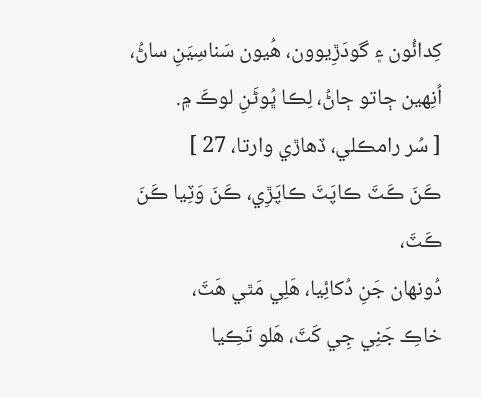کِدائُون ۽ گودَڙِيوون، ھُيون سَناسِيَنِ ساڻُ،
اُنِهين ڄاتو ڄاڻُ، لِڪا ڀُوڻَنِ لوڪَ ۾.
[ سُر رامڪلي، ڏھاڙي وارتا، 27 ]
ڪَنَ ڪَٽَ ڪاپَٽَ ڪاپَڙِي، ڪَنَ وَٽِيا ڪَنَ ڪَٽَ،
دُونھان جَنِ دُکائِيا، ھَلِي مَٿي ھَٽَ،
خاڪِ جَنِي جِي کَٽَ، ھَلو تَڪِيا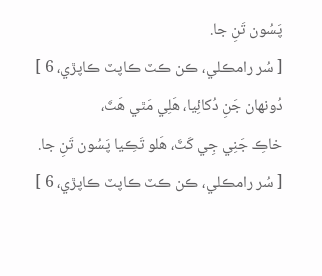پَسُون تَنِ جا.
[ سُر رامڪلي، ڪن ڪٽ ڪاپٽ ڪاپڙي، 6 ]
دُونھان جَنِ دُکائِيا، ھَلِي مَٿي ھَٽَ،
خاڪِ جَنِي جِي کَٽَ، ھَلو تَڪِيا پَسُون تَنِ جا.
[ سُر رامڪلي، ڪن ڪٽ ڪاپٽ ڪاپڙي، 6 ]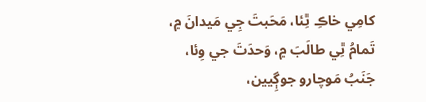کامِي خاڪِ ٿِئا، مَحَبتَ جِي مَيدانَ ۾،
تَمامُ ٿِي طالَبَ ۾، وَحدَتَ جي وِئا،
جَنَبُ مَوچارو جوڳِيين،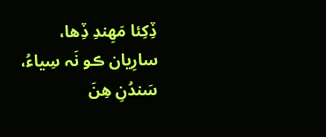ڏِکِئا مَهِندِ ڏِھا،
سارِيان ڪو نَہ سِياءُ، سَندُنِ ھِنَ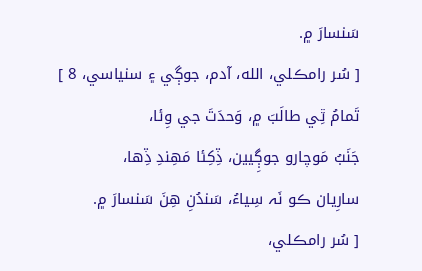سَنسارَ ۾.
[ سُر رامڪلي، الله، آدم، جوڳي ۽ سنياسي، 8 ]
تَمامُ ٿِي طالَبَ ۾، وَحدَتَ جي وِئا،
جَنَبُ مَوچارو جوڳِيين، ڏِکِئا مَهِندِ ڏِھا،
سارِيان ڪو نَہ سِياءُ، سَندُنِ ھِنَ سَنسارَ ۾.
[ سُر رامڪلي،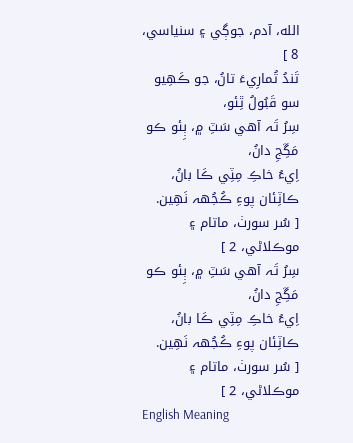الله، آدم، جوڳي ۽ سنياسي، 8 ]
تَندُ تُمارِيءَ تانُ، جو ڪَھِيو سو قَبُولُ ٿِئو،
سِرُ تَہ آھي سَٽِ ۾، ٻِئو ڪو مَڱِجِ دانُ،
اِيءُ خاڪِ مِٽِي ڪَا بانُ، ڪاٽِئان پوءِ ڪُجُهہ نَھِين.
[ سُر سورٺ، ماتام ۽ موڪلاڻي، 2 ]
سِرُ تَہ آھي سَٽِ ۾، ٻِئو ڪو مَڱِجِ دانُ،
اِيءُ خاڪِ مِٽِي ڪَا بانُ، ڪاٽِئان پوءِ ڪُجُهہ نَھِين.
[ سُر سورٺ، ماتام ۽ موڪلاڻي، 2 ]
English Meaning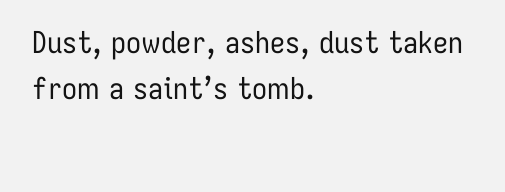Dust, powder, ashes, dust taken from a saint’s tomb.